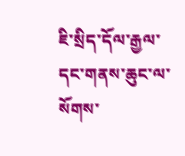ཇི་སྲིད་དོལ་རྒྱལ་དང་གནས་ཆུང་ལ་སོགས་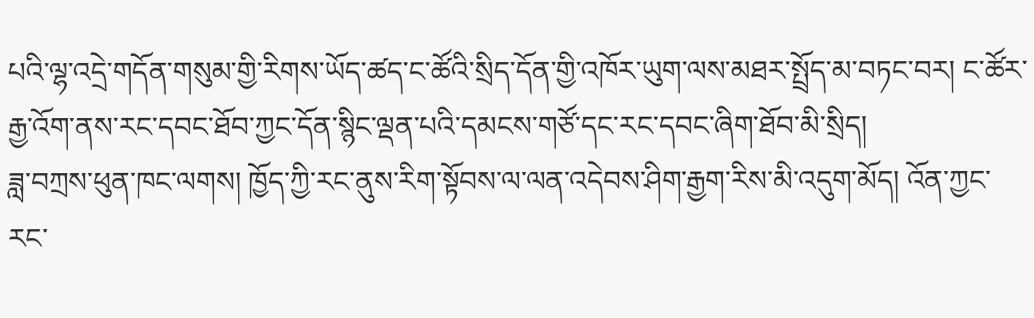པའི་ལྷ་འདྲེ་གདོན་གསུམ་གྱི་རིགས་ཡོད་ཚད་ང་ཚོའི་སྲིད་དོན་གྱི་འཁོར་ཡུག་ལས་མཐར་སྤྲོད་མ་བཏང་བར། ང་ཚོར་རྒྱ་འོག་ནས་རང་དབང་ཐོབ་ཀྱང་དོན་སྙིང་ལྡན་པའི་དམངས་གཙོ་དང་རང་དབང་ཞིག་ཐོབ་མི་སྲིད།
ཟླ་བཀྲས་ཕུན་ཁང་ལགས། ཁྱོད་ཀྱི་རང་ནུས་རིག་སྟོབས་ལ་ལན་འདེབས་ཤིག་རྒྱག་རིས་མི་འདུག་མོད། འོན་ཀྱང་རང་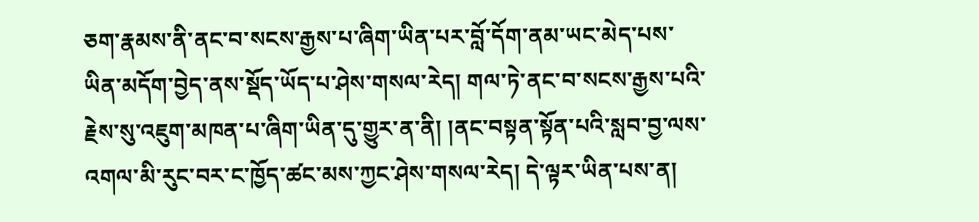ཅག་རྣམས་ནི་ནང་བ་སངས་རྒྱས་པ་ཞིག་ཡིན་པར་བློ་དོག་ནམ་ཡང་མེད་པས་ཡིན་མདོག་བྱེད་ནས་སྡོད་ཡོད་པ་ཤེས་གསལ་རེད། གལ་ཏེ་ནང་བ་སངས་རྒྱས་པའི་རྗེས་སུ་འཇུག་མཁན་པ་ཞིག་ཡིན་དུ་གྱུར་ན་ནི། །ནང་བསྟན་སྟོན་པའི་སླབ་བྱ་ལས་འགལ་མི་རུང་བར་ང་ཁྱོད་ཚང་མས་ཀྱང་ཤེས་གསལ་རེད། དེ་ལྟར་ཡིན་པས་ན།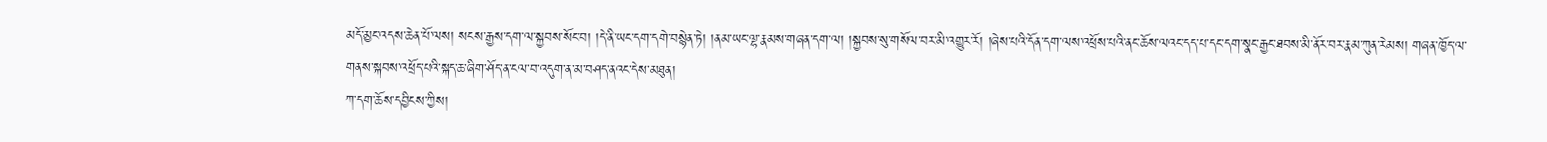མདོ་མྱང་འདས་ཆེན་པོ་ལས། སངས་རྒྱས་དག་ལ་སྐྱབས་སོང་བ། །དེ་ནི་ཡང་དག་དགེ་བསྙེན་ཏེ། །ནམ་ཡང་ལྷ་རྣམས་གཞན་དག་ལ། །སྐྱབས་སུ་གསོལ་བར་མི་འགྱུར་རོ། །ཞེས་པའི་དོན་དག་ལས་འཕྲོས་པའི་ནང་ཆོས་ལའང་དད་པ་དང་དག་སྣང་རྒྱང་ཐབས་མི་ནོར་བར་རྣམ་ཀུན་རེམས། གཞན་ཁྱོད་ལ་གནས་སྐབས་འཕྲོད་པའི་སྐད་ཆ་ཞིག་ཤོད་ན་ངལ་བ་འདུག་ན་མ་བཤད་ནའང་དེས་མཐུན།
ཀ་དག་ཆོས་དབྱིངས་ཀྱིས།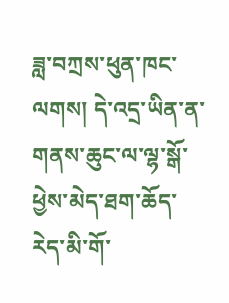ཟླ་བཀྲས་ཕུན་ཁང་ལགས། དེ་འདྲ་ཡིན་ན་གནས་ཆུང་ལ་ལྷ་སྒོ་ཕྱེས་མེད་ཐག་ཆོད་རེད་མི་གོ་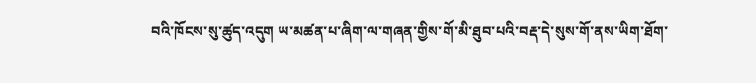བའི་ཁོངས་སུ་ཚུད་འདུག ཡ་མཚན་པ་ཞིག་ལ་གཞན་གྱིས་གོ་མི་ཐུབ་པའི་བརྡ་དེ་སུས་གོ་ནས་ཡིག་ཐོག་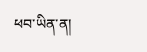ཕབ་ཡིན་ན།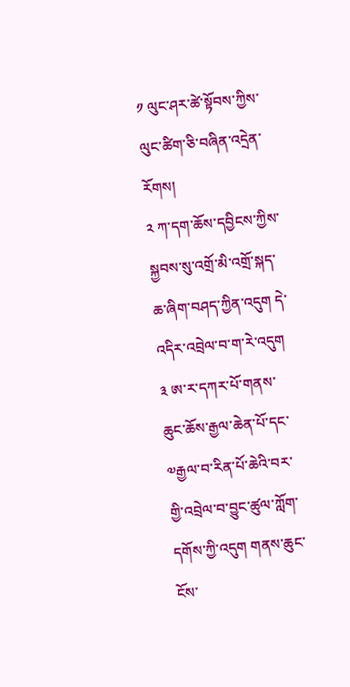༡ ལུང་ཤར་ཚེ་སྟོབས་ཀྱིས་ལུང་ཚིག་ཅི་བཞིན་འདྲེན་རོགས།
༢ ཀ་དག་ཆོས་དབྱིངས་ཀྱིས་སྐྱབས་སུ་འགྲོ་མི་འགྲོ་སྐད་ཆ་ཞིག་བཤད་ཀྱིན་འདུག དེ་འདིར་འབྲེལ་བ་ག་རེ་འདུག
༣ ཨ་ར་དཀར་པོ་གནས་ཆུང་ཆོས་རྒྱལ་ཆེན་པོ་དང་༧རྒྱལ་བ་རིན་པོ་ཆེའི་བར་གྱི་འབྲེལ་བ་བྱུང་ཚུལ་ཀློག་དགོས་ཀྱི་འདུག གནས་ཆུང་ངོས་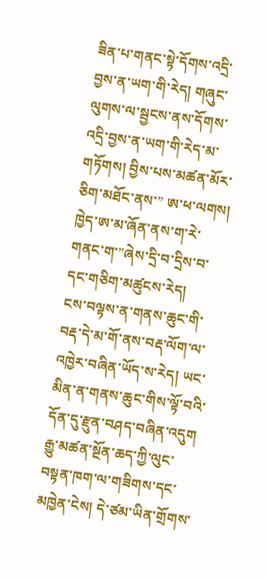ཟིན་པ་གནང་སྟེ་དོགས་འདྲི་བྱས་ན་ཡག་གི་རེད། གཞུང་ལུགས་ལ་སྦྱངས་ནས་དོགས་འདྲི་བྱས་ན་ཡག་གི་རེད་མ་གཏོགས། བྱིས་པས་མཚན་མོར་ཅིག་མཐོང་ནས་” ཨ་ཕ་ལགས། ཁྱེད་ཨ་མ་ཞོན་ནས་ག་རེ་གནང་ག་”ཞེས་དྲི་བ་དྲིས་བ་དང་གཅིག་མཚུངས་རེད།
ངས་བལྟས་ན་གནས་ཆུང་གི་བརྡ་དེ་མ་གོ་ནས་བརྡ་ལོག་ལ་འཁྱེར་བཞིན་ཡོད་ས་རེད། ཡང་མིན་ན་གནས་ཆུང་གིས་ལྟོ་བའི་དོན་དུ་རྫུན་བཤད་བཞིན་འདུག རྒྱུ་མཚན་སྔོན་ཆད་ཀྱི་ལུང་བསྟན་ཁག་ལ་གཟིགས་དང་མཁྱེན་ངེས། དེ་ཙམ་ཡིན་གྲོགས་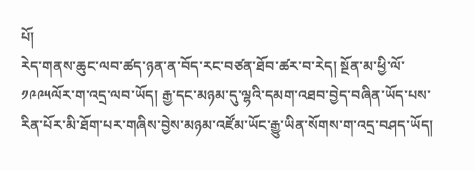པོ།
རེད་གནས་ཆུང་ལབ་ཚད་ཉན་ན་བོད་རང་བཙན་ཐོབ་ཚར་བ་རེད། སྔོན་མ་ཕྱི་ལོ་༡༩༩༥ལོར་ག་འདྲ་ལབ་ཡོད། རྒྱ་དང་མཉམ་དུ་ལྷའི་དམག་འཐབ་བྱེད་བཞིན་ཡོད་པས་རིན་པོར་མི་ཐོག་པར་གཞིས་བྱེས་མཉམ་འཛོམ་ཡོང་རྒྱུ་ཡིན་སོགས་ག་འདྲ་བཤད་ཡོད།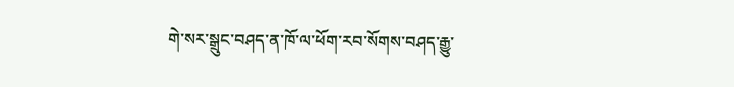གེ་སར་སྒྲུང་བཤད་ན་ཁོ་ལ་ཕོག་རབ་སོགས་བཤད་རྒྱུ་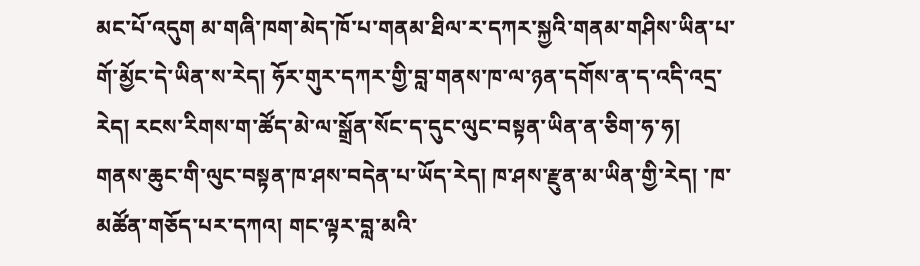མང་པོ་འདུག མ་གཞི་ཁག་མེད་ཁོ་པ་གནམ་ཐིལ་ར་དཀར་སྐྱའི་གནམ་གཤིས་ཡིན་པ་གོ་མྱོང་དེ་ཡིན་ས་རེད། ཧོར་གུར་དཀར་གྱི་བླ་གནས་ཁ་ལ་ཉན་དགོས་ན་ད་འདི་འདྲ་རེད། རངས་རིགས་ག་ཚོད་མེ་ལ་སྒྲོན་སོང་ད་དུང་ལུང་བསྟན་ཡིན་ན་ཅིག་ཧ་ཧ།
གནས་ཆུང་གི་ལུང་བསྟན་ཁ་ཤས་བདེན་པ་ཡོད་རེད། ཁ་ཤས་རྫུན་མ་ཡིན་གྱི་རེད། ་ཁ་མཚོན་གཅོད་པར་དཀའ། གང་ལྟར་བླ་མའི་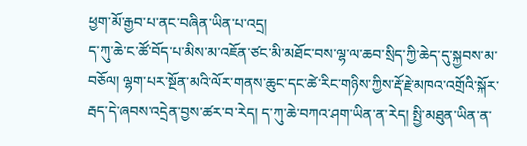ཕྱག་མོ་རྒྱབ་པ་ནང་བཞིན་ཡིན་པ་འདྲ།
ད་ཀུ་ཆེ་ང་ཚོ་བོད་པ་མིས་མ་འཇོན་ཙང་མི་མཐོང་བས་ལྷ་ལ་ཆབ་སྲིད་ཀྱི་ཆེད་དུ་སྐྱབས་མ་བཅོལ། ལྷག་པར་སྔོན་མའི་ལོར་གནས་ཆུང་དང་ཚེ་རིང་གཉིས་ཀྱིས་རྡོ་རྗེ་མཁའ་འགྲོའི་སྐོར་རྦད་དེ་ཞབས་འདྲེན་བྱས་ཚར་བ་རེད། ད་ཀུ་ཆེ་བཀའ་ཤག་ཡིན་ན་རེད། སྤྱི་མཐུན་ཡིན་ན་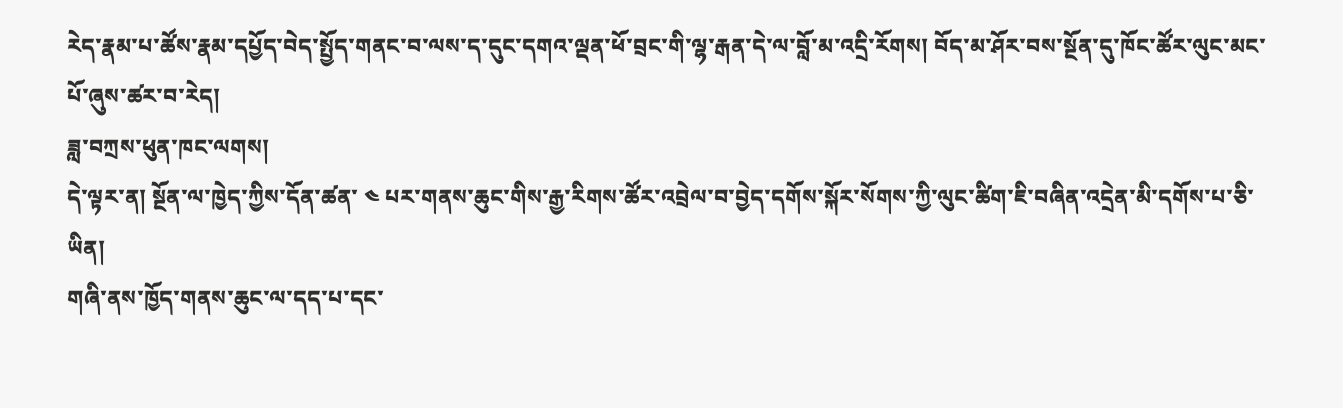རེད་རྣམ་པ་ཚོས་རྣམ་དཔྱོད་བེད་སྤྱོད་གནང་བ་ལས་ད་དུང་དགའ་ལྡན་ཕོ་བྲང་གི་ལྷ་རྒན་དེ་ལ་བློ་མ་འདྲི་རོགས། བོད་མ་ཤོར་བས་སྔོན་དུ་ཁོང་ཚོར་ལུང་མང་པོ་ཞུས་ཚར་བ་རེད།
ཟླ་བཀྲས་ཕུན་ཁང་ལགས།
དེ་ལྟར་ན། སྔོན་ལ་ཁྱེད་ཀྱིས་དོན་ཚན་ ༤ པར་གནས་ཆུང་གིས་རྒྱ་རིགས་ཚོར་འབྲེལ་བ་བྱེད་དགོས་སྐོར་སོགས་ཀྱི་ལུང་ཚིག་ཇི་བཞིན་འདྲེན་མི་དགོས་པ་ཅི་ཡིན།
གཞི་ནས་ཁྱོད་གནས་ཆུང་ལ་དད་པ་དང་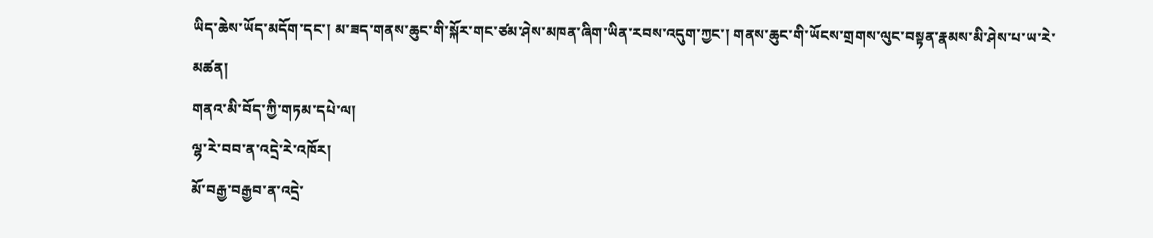ཡིད་ཆེས་ཡོད་མདོག་དང་། མ་ཟད་གནས་ཆུང་གི་སྐོར་གང་ཙམ་ཤེས་མཁན་ཞིག་ཡིན་རབས་འདུག་ཀྱང་། གནས་ཆུང་གི་ཡོངས་གྲགས་ལུང་བསྟན་རྣམས་མི་ཤེས་པ་ཡ་རེ་མཚན།
གནའ་མི་བོད་ཀྱི་གཏམ་དཔེ་ལ།
ལྷ་རེ་བབ་ན་འདྲེ་རེ་འཁོར།
མོ་བརྒྱ་བརྒྱབ་ན་འདྲེ་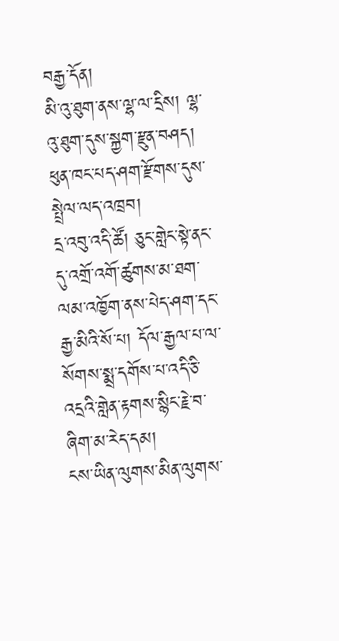བརྒྱ་དོན།
མི་འུ་ཐུག་ནས་ལྷ་ལ་དྲིས། ལྷ་འུ་ཐུག་དུས་སྐྱག་རྫུན་བཤད།
ཕུན་ཁང་པད་ཤག་རྫོགས་དུས་སྤྲེལ་ལད་འཁྲབ།
དྲ་འབུ་འདི་ཚོ། ཅུང་གླེང་སྟེ་ནང་དུ་འགྲོ་འགོ་ཚུགས་མ་ཐག་ལམ་འཁྱོག་ནས་པེད་ཤག་དང་རྒྱ་མིའི་སོ་པ། དོལ་རྒྱལ་པ་ལ་སོགས་སྨྲ་དགོས་པ་འདི་ཅི་འདྲའི་གླེན་རྟགས་སྙིང་རྗེ་བ་ཞིག་མ་རེད་དམ།
ངས་ཡིན་ལུགས་མིན་ལུགས་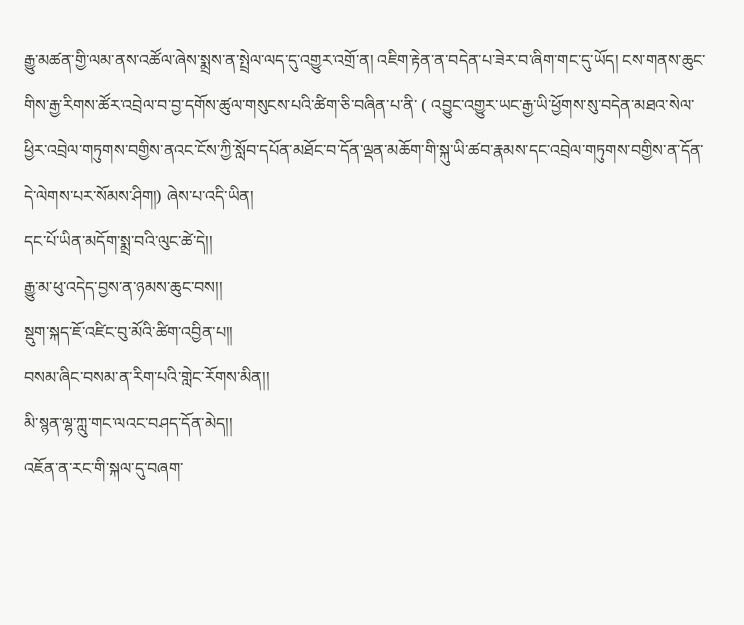རྒྱུ་མཚན་གྱི་ལམ་ནས་འཚོལ་ཞེས་སྨྲས་ན་སྤྲེལ་ལད་དུ་འགྱུར་འགྲོ་ན། འཇིག་རྟེན་ན་བདེན་པ་ཟེར་བ་ཞིག་གང་དུ་ཡོད། ངས་གནས་ཆུང་གིས་རྒྱ་རིགས་ཚོར་འབྲེལ་བ་བྱ་དགོས་ཚུལ་གསུངས་པའི་ཚིག་ཅི་བཞིན་པ་ནི་ ( འབྱུང་འགྱུར་ཡང་རྒྱ་ཡི་ཕྱོགས་སུ་བདེན་མཐའ་སེལ་ཕྱིར་འབྲེལ་གཏུགས་བགྱིས་ནའང་ངོས་ཀྱི་སློབ་དཔོན་མཐོང་བ་དོན་ལྡན་མཆོག་གི་སྐུ་ཡི་ཚབ་རྣམས་དང་འབྲེལ་གཏུགས་བགྱིས་ན་དོན་དེ་ལེགས་པར་སོམས་ཤིག།) ཞེས་པ་འདི་ཡིན།
དང་པོ་ཡིན་མདོག་སྨྲ་བའི་ལུང་ཚེ་དེ།།
རྒྱུ་མ་ཕུ་འདེད་བྱས་ན་ཉམས་ཆུང་བས།།
སྡུག་སྐད་ཇོ་འཛིང་བུ་མོའི་ཚིག་འབྱིན་པ།།
བསམ་ཞིང་བསམ་ན་རིག་པའི་གླེང་རོགས་མིན།།
མི་སྙན་ལྷ་ཀླུ་གང་ལའང་བཤད་དོན་མེད།།
འཇོན་ན་རང་གི་སྐལ་དུ་བཞག་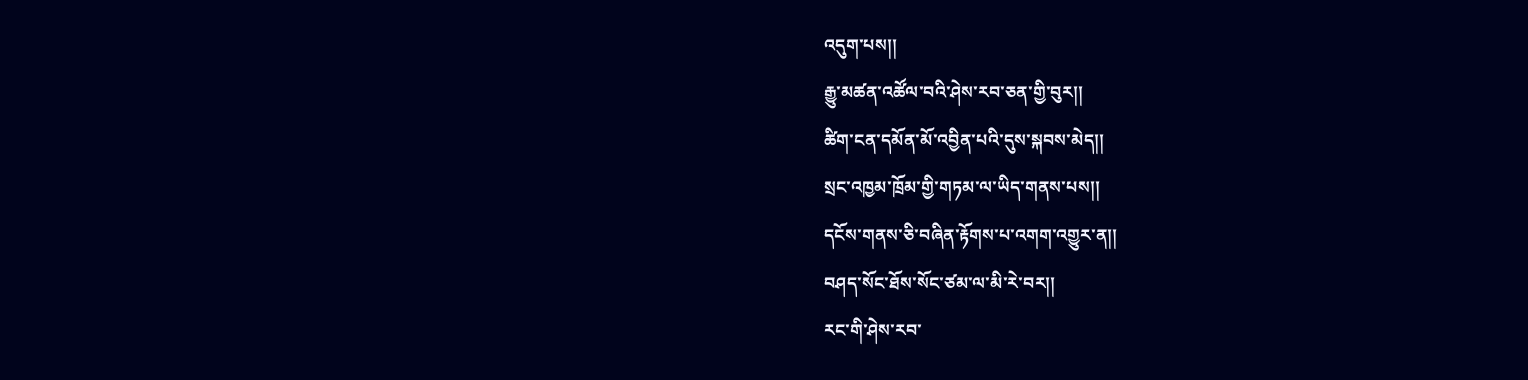འདུག་པས།།
རྒྱུ་མཚན་འཚོལ་བའི་ཤེས་རབ་ཅན་གྱི་བུར།།
ཚིག་ངན་དམོན་མོ་འབྱིན་པའི་དུས་སྐབས་མེད།།
སྲང་འཁྱམ་ཁྲོམ་གྱི་གཏམ་ལ་ཡིད་གནས་པས།།
དངོས་གནས་ཅི་བཞིན་རྟོགས་པ་འགག་འགྱུར་ན།།
བཤད་སོང་ཐོས་སོང་ཙམ་ལ་མི་རེ་བར།།
རང་གི་ཤེས་རབ་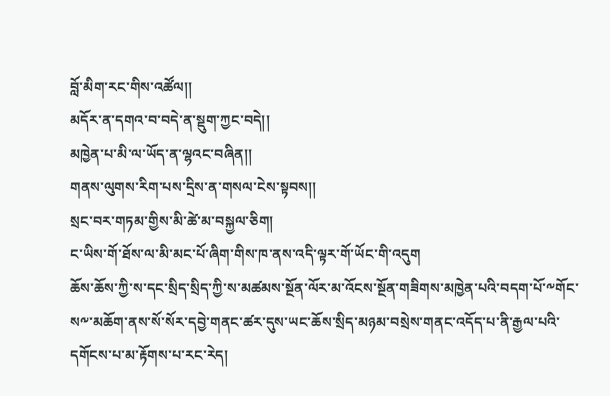བློ་མིག་རང་གིས་འཚོལ།།
མདོར་ན་དགའ་བ་བདེ་ན་སྡུག་ཀྱང་བདེ།།
མཁྱེན་པ་མི་ལ་ཡོད་ན་ལྷའང་བཞིན།།
གནས་ལུགས་རིག་པས་དྲིས་ན་གསལ་ངེས་སྟབས།།
སྲང་བར་གཏམ་གྱིས་མི་ཚེ་མ་བསྐྱལ་ཅིག།
ང་ཡིས་གོ་ཐོས་ལ་མི་མང་པོ་ཞིག་གིས་ཁ་ནས་འདི་ལྟར་གོ་ཡོང་གི་འདུག
ཆོས་ཆོས་ཀྱི་ས་དང་སྲིད་སྲིད་ཀྱི་ས་མཚམས་སྔོན་ལོར་མ་འོངས་སྔོན་གཟིགས་མཁྱེན་པའི་བདག་པོ་༸གོང་ས༸་མཆོག་ནས་སོ་སོར་དབྱེ་གནང་ཚར་དུས་ཡང་ཆོས་སྲིད་མཉམ་བསྲེས་གནང་འདོད་པ་ནི་རྒྱལ་པའི་དགོངས་པ་མ་རྟོགས་པ་རང་རེད།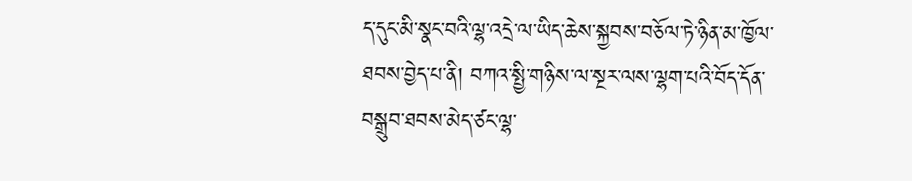ད་དུང་མི་སྣང་བའི་ལྷ་འདྲེ་ལ་ཡིད་ཆེས་སྐྱབས་བཅོལ་ཏེ་ཉིན་མ་ཁྱོལ་ཐབས་བྱེད་པ་ནི། བཀའ་སྤྱི་གཉིས་ལ་སྔར་ལས་ལྷག་པའི་བོད་དོན་བསྒྲུབ་ཐབས་མེད་ཙང་ལྷ་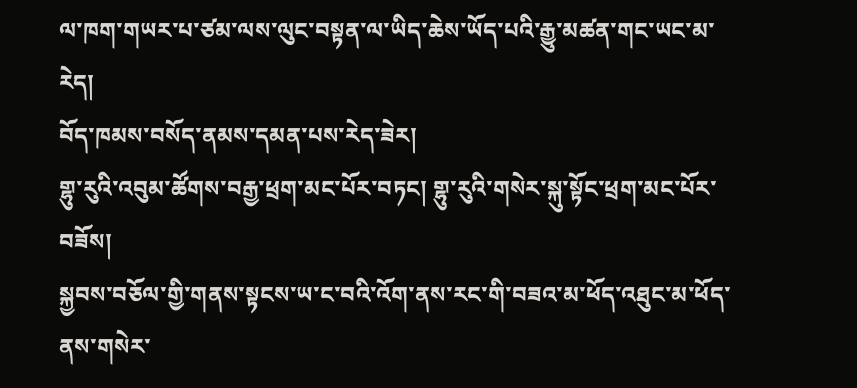ལ་ཁག་གཡར་པ་ཙམ་ལས་ལུང་བསྟན་ལ་ཡིད་ཆེས་ཡོད་པའི་རྒྱུ་མཚན་གང་ཡང་མ་རེད།
བོད་ཁམས་བསོད་ནམས་དམན་པས་རེད་ཟེར།
གྷུ་རུའི་འབུམ་ཚོགས་བརྒྱ་ཕྲག་མང་པོར་བཏང། གྷུ་རུའི་གསེར་སྐུ་སྟོང་ཕྲག་མང་པོར་བཟོས།
སྐྱབས་བཅོལ་གྱི་གནས་སྟངས་ཡ་ང་བའི་འོག་ནས་རང་གི་བཟའ་མ་ཕོད་འཐུང་མ་ཕོད་ནས་གསེར་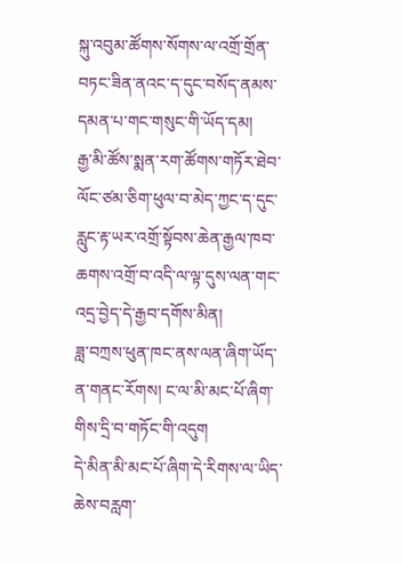སྐུ་འབུམ་ཚོགས་སོགས་ལ་འགྲོ་གྲོན་བཏང་ཟིན་ནའང་ད་དུང་བསོད་ནམས་དམན་པ་གང་གསུང་གི་ཡོད་དམ།
རྒྱ་མི་ཚོས་སྨན་རག་ཚོགས་གཏོར་ཐེབ་ལོང་ཙམ་ཅིག་ཕུལ་བ་མེད་ཀྱང་ད་དུང་རླུང་རྟ་ཡར་འགྲོ་སྟོབས་ཆེན་རྒྱལ་ཁབ་ཆགས་འགྲོ་བ་འདི་ལ་ལྟ་དུས་ལན་གང་འདྲ་བྱེད་དེ་རྒྱབ་དགོས་མིན།
ཟླ་བཀྲས་ཕུན་ཁང་ནས་ལན་ཞིག་ཡོད་ན་གནང་རོགས། ང་ལ་མི་མང་པོ་ཞིག་གིས་དྲི་བ་གཏོང་གི་འདུག
དེ་མིན་མི་མང་པོ་ཞིག་དེ་རིགས་ལ་ཡིད་ཆེས་བརླག་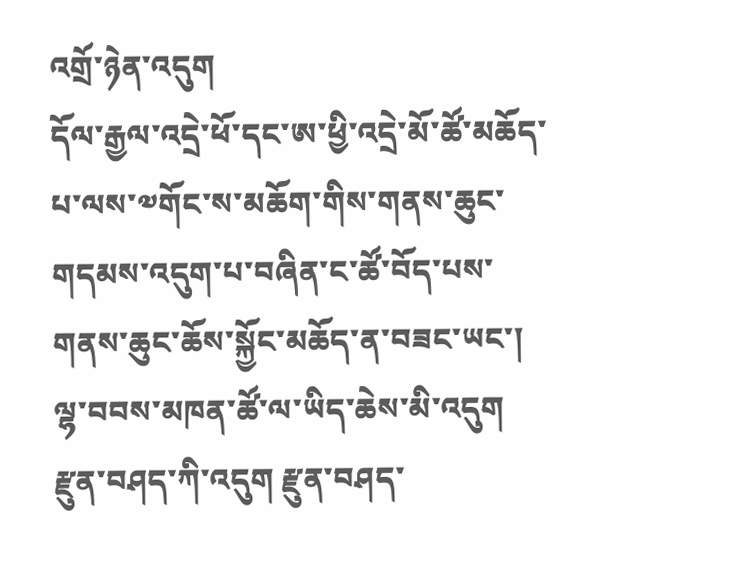འགྲོ་ཉེན་འདུག
དོལ་རྒྱལ་འདྲེ་ཕོ་དང་ཨ་ཕྱི་འདྲེ་མོ་ཚོ་མཆོད་པ་ལས་༧གོང་ས་མཆོག་གིས་གནས་ཆུང་གདམས་འདུག་པ་བཞིན་ང་ཚོ་བོད་པས་གནས་ཆུང་ཆོས་སྐྱོང་མཆོད་ན་བཟང་ཡང་། ལྷ་བབས་མཁན་ཚོ་ལ་ཡིད་ཆེས་མི་འདུག རྫུན་བཤད་ཀི་འདུག རྫུན་བཤད་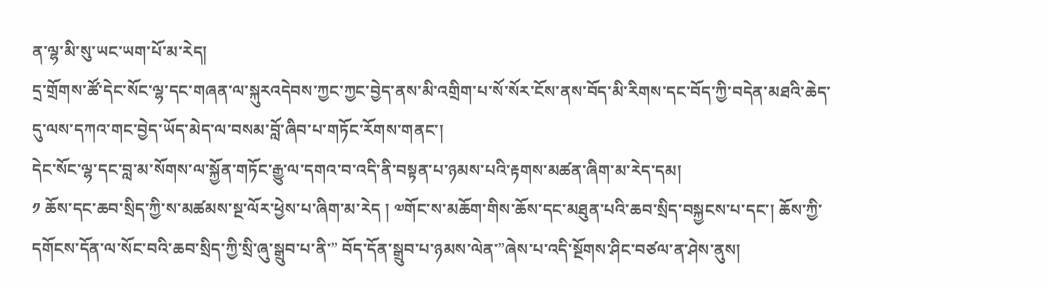ན་ལྷ་མི་སུ་ཡང་ཡག་པོ་མ་རེད།
དྲ་གྲོགས་ཚོ་དེང་སོང་ལྷ་དང་གཞན་ལ་སྐུརའདེབས་ཀྱང་ཀྱང་བྱེད་ནས་མི་འགྲིག་པ་སོ་སོར་ངོས་ནས་བོད་མི་རིགས་དང་བོད་ཀྱི་བདེན་མཐའི་ཆེད་དུ་ལས་དཀའ་གང་བྱེད་ཡོད་མེད་ལ་བསམ་བློ་ཞིབ་པ་གཏོང་རོགས་གནང་།
དེང་སོང་ལྷ་དང་བླ་མ་སོགས་ལ་སྐྱོན་གཏོང་རྒྱུ་ལ་དགའ་བ་འདི་ནི་བསྟན་པ་ཉམས་པའི་རྟགས་མཚན་ཞིག་མ་རེད་དམ།
༡ ཆོས་དང་ཆབ་སྲིད་ཀྱི་ས་མཚམས་སྔ་ལོར་ཕྱེས་པ་ཞིག་མ་རེད ། ༧གོང་ས་མཆོག་གིས་ཆོས་དང་མཐུན་པའི་ཆབ་སྲིད་བསྐྱངས་པ་དང་། ཆོས་ཀྱི་དགོངས་དོན་ལ་སོང་བའི་ཆབ་སྲིད་ཀྱི་སྲི་ཞུ་སྒྲུབ་པ་ནི་” བོད་དོན་སྒྲུབ་པ་ཉམས་ལེན་”ཞེས་པ་འདི་སྔོགས་ཤིང་བཙལ་ན་ཤེས་ནུས།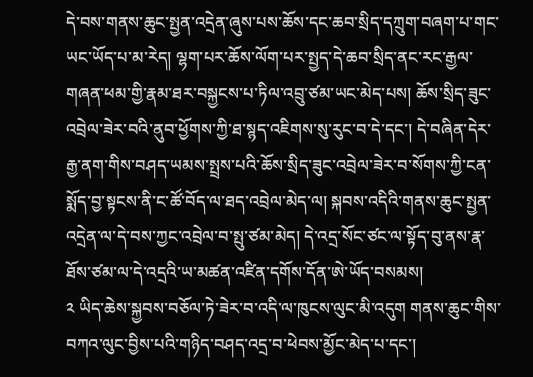དེ་བས་གནས་ཆུང་སྤྱན་འདྲེན་ཞུས་པས་ཆོས་དང་ཆབ་སྲིད་དཀྲུག་བཞག་པ་གང་ཡང་ཡོད་པ་མ་རེད། ལྷག་པར་ཆོས་ལོག་པར་སྤྱད་དེ་ཆབ་སྲིད་ནང་རང་རྒྱལ་གཞན་ཕམ་གྱི་རྣམ་ཐར་བསྐྱངས་པ་ཏིལ་འབྲུ་ཙམ་ཡང་མེད་པས། ཆོས་སྲིད་ཟུང་འབྲེལ་ཟེར་བའི་ནུབ་ཕྱོགས་ཀྱི་ཐ་སྙད་འཇིགས་སུ་རུང་བ་དེ་དང་། དེ་བཞིན་དེར་རྒྱ་ནག་གིས་བཤད་ཡམས་སྤྲས་པའི་ཆོས་སྲིད་ཟུང་འབྲེལ་ཟེར་བ་སོགས་ཀྱི་ངན་སྨོད་བྱ་སྟངས་ནི་ང་ཚོ་བོད་ལ་ཐད་འབྲེལ་མེད་ལ། སྐབས་འདིའི་གནས་ཆུང་སྤྱན་འདྲེན་ལ་དེ་བས་ཀྱང་འབྲེལ་བ་སྤུ་ཙམ་མེད། དེ་འདྲ་སོང་ཙང་ལ་སྟོད་བུ་ནས་རྣ་ཐོས་ཙམ་ལ་དེ་འདྲའི་ཡ་མཚན་འཛིན་དགོས་དོན་ཨེ་ཡོད་བསམས།
༢ ཡིད་ཆེས་སྐྱབས་བཅོལ་ཏེ་ཟེར་བ་འདི་ལ་ཁུངས་ལུང་མི་འདུག གནས་ཆུང་གིས་བཀའ་ལུང་བྱིས་པའི་གཉིད་བཤད་འདྲ་བ་ཕེབས་མྱོང་མེད་པ་དང་།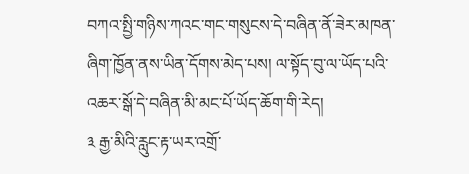བཀའ་སྤྱི་གཉིས་ཀའང་གང་གསུངས་དེ་བཞིན་ནོ་ཟེར་མཁན་ཞིག་ཁྱོན་ནས་ཡིན་དོགས་མེད་པས། ལ་སྟོད་བུ་ལ་ཡོད་པའི་འཆར་སྒོ་དེ་བཞིན་མི་མང་པོ་ཡོད་ཆོག་གི་རེད།
༣ རྒྱ་མིའི་རླུང་རྟ་ཡར་འགྲོ་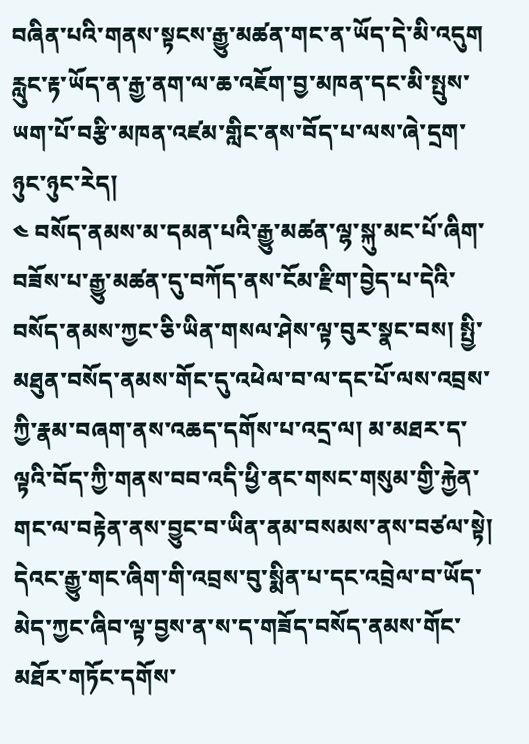བཞིན་པའི་གནས་སྟངས་རྒྱུ་མཚན་གང་ན་ཡོད་དེ་མི་འདུག རླུང་རྟ་ཡོད་ན་རྒྱ་ནག་ལ་ཆ་འཇོག་བྱ་མཁན་དང་མི་སྤུས་ཡག་པོ་བརྩི་མཁན་འཛམ་གླིང་ནས་བོད་པ་ལས་ཞེ་དྲག་ཉུང་ཉུང་རེད།
༤ བསོད་ནམས་མ་དམན་པའི་རྒྱུ་མཚན་ལྷ་སྐུ་མང་པོ་ཞིག་བཟོས་པ་རྒྱུ་མཚན་དུ་བཀོད་ནས་ངོམ་རྫིག་བྱེད་པ་དེའི་བསོད་ནམས་ཀྱང་ཅི་ཡིན་གསལ་ཤེས་ལྟ་བུར་སྣང་བས། སྤྱི་མཐུན་བསོད་ནམས་གོང་དུ་འཕེལ་བ་ལ་དང་པོ་ལས་འབྲས་ཀྱི་རྣམ་བཞག་ནས་འཆད་དགོས་པ་འདྲ་ལ། མ་མཐར་ད་ལྟའི་བོད་ཀྱི་གནས་བབ་འདི་ཕྱི་ནང་གསང་གསུམ་གྱི་རྐྱེན་གང་ལ་བརྟེན་ནས་བྱུང་བ་ཡིན་ནམ་བསམས་ནས་བཙལ་སྟེ། དེའང་རྒྱུ་གང་ཞིག་གི་འབྲས་བུ་སྨིན་པ་དང་འབྲེལ་བ་ཡོད་མེད་ཀྱང་ཞིབ་ལྟ་བྱས་ན་ས་ད་གཟོད་བསོད་ནམས་གོང་མཐོར་གཏོང་དགོས་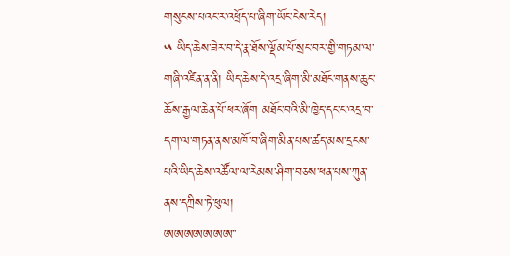གསུངས་པའང་ར་འཕྲོད་པ་ཞིག་ཡོང་ངེས་རེད།
༥ ཡིད་ཆེས་ཟེར་བ་དེ་རྣ་ཐོས་ལྡོམ་པོ་སྲང་བར་གྱི་གཏམ་ལ་གཞི་འཛིན་ན་ནི། ཡིད་ཆེས་དེ་འདྲ་ཞིག་མི་མཐོང་གནས་ཆུང་ཆོས་རྒྱལ་ཆེན་པོ་ཕར་ཞོག མཐོང་བའི་མི་ཁྱེད་དང་ང་འདྲ་བ་དག་ལ་གཏན་ནས་མཁོ་བ་ཞིག་མིན་པས་ཚད་མས་དྲངས་པའི་ཡིད་ཆེས་འཚོལ་ལ་རེམས་ཤིག་བཅས་ཕན་པས་ཀུན་ནས་དཀྲིས་ཏེ་ཕུལ།
ཨཨཨཨཨཨཨ་་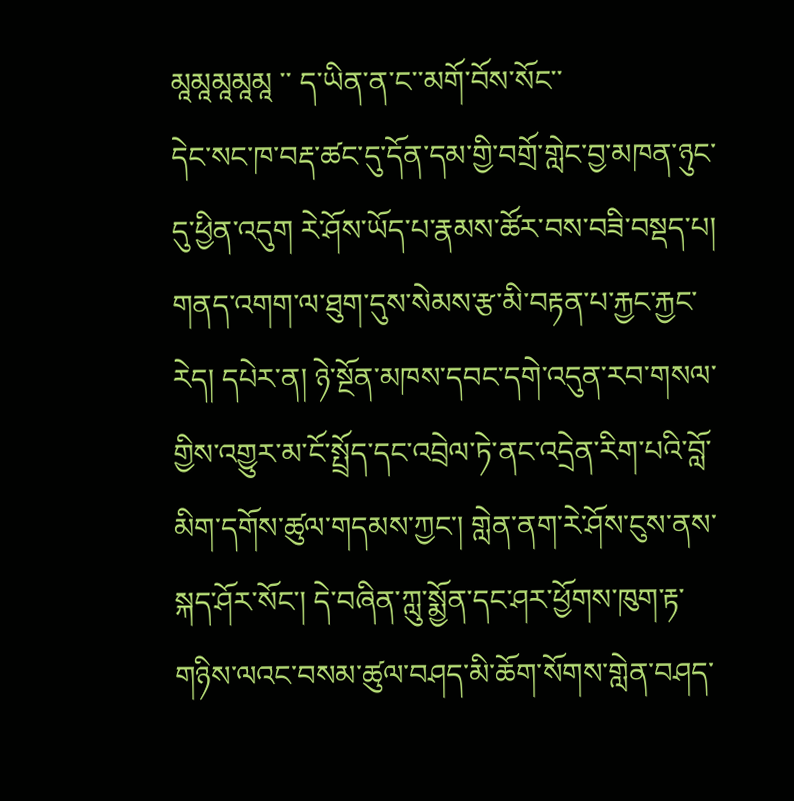མཱམཱམཱམཱམཱ ་་ ད་ཡིན་ན་ང་་མགོ་བོས་སོང་་
དེང་སང་ཁ་བརྡ་ཚང་དུ་དོན་དམ་གྱི་བགྲོ་གླེང་བྱ་མཁན་ཉུང་དུ་ཕྱིན་འདུག རེ་ཤོས་ཡོད་པ་རྣམས་ཚོར་བས་བཟི་བསྡད་པ། གནད་འགག་ལ་ཐུག་དུས་སེམས་རྩ་མི་བརྟན་པ་རྐྱང་རྐྱང་རེད། དཔེར་ན། ཉེ་སྔོན་མཁས་དབང་དགེ་འདུན་རབ་གསལ་གྱིས་འགྱུར་མ་ངོ་སྤྲོད་དང་འབྲེལ་ཏེ་ནང་འདྲེན་རིག་པའི་བློ་མིག་དགོས་ཚུལ་གདམས་ཀྱང་། གླེན་ནག་རེ་ཤོས་ངུས་ནས་སྐད་ཤོར་སོང་། དེ་བཞིན་ཀླུ་སྨྱོན་དང་ཤར་ཕྱོགས་ཁུག་རྟ་གཉིས་ལའང་བསམ་ཚུལ་བཤད་མི་ཆོག་སོགས་གླེན་བཤད་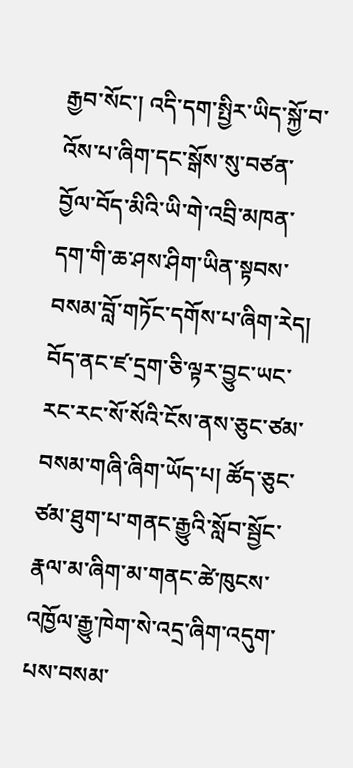རྒྱབ་སོང་། འདི་དག་སྤྱིར་ཡིད་སྐྱོ་བ་འོས་པ་ཞིག་དང་སྒོས་སུ་བཙན་བྱོལ་བོད་མིའི་ཡི་གེ་འབྲི་མཁན་དག་གི་ཆ་ཤས་ཤིག་ཡིན་སྟབས་བསམ་བློ་གཏོང་དགོས་པ་ཞིག་རེད། བོད་ནང་ཛ་དྲག་ཅི་ལྟར་བྱུང་ཡང་རང་རང་སོ་སོའི་ངོས་ནས་ཅུང་ཙམ་བསམ་གཞི་ཞིག་ཡོད་པ། ཚོད་ཅུང་ཙམ་ཐུག་པ་གནང་རྒྱུའི་སློབ་སྦྱོང་རྣལ་མ་ཞིག་མ་གནང་ཚེ་ཁུངས་འཁྱོལ་རྒྱུ་ཁེག་སེ་འདྲ་ཞིག་འདུག་པས་བསམ་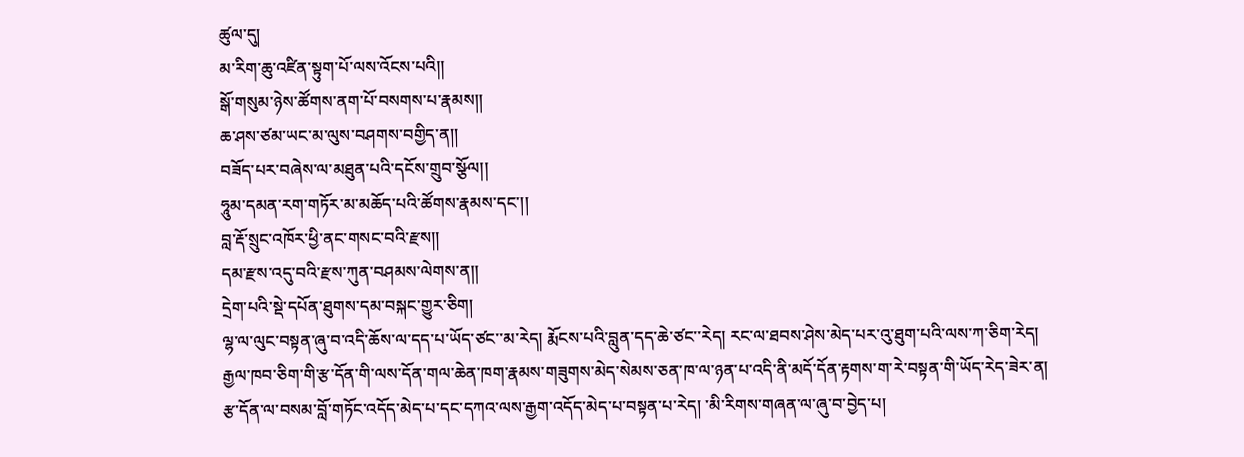ཚུལ་དུ།
མ་རིག་ཆུ་འཛིན་སྟུག་པོ་ལས་འོངས་པའི།།
སྒོ་གསུམ་ཉེས་ཚོགས་ནག་པོ་བསགས་པ་རྣམས།།
ཆ་ཤས་ཙམ་ཡང་མ་ལུས་བཤགས་བགྱིད་ན།།
བཟོད་པར་བཞེས་ལ་མཐུན་པའི་དངོས་གྲུབ་སྩོལ།།
ཧཱུམ་དམན་རག་གཏོར་མ་མཆོད་པའི་ཚོགས་རྣམས་དང་།།
བླ་རྡོ་སྲུང་འཁོར་ཕྱི་ནང་གསང་བའི་རྫས།།
དམ་རྫས་འདུ་བའི་རྫས་ཀུན་བཤམས་ལེགས་ན།།
དྲེག་པའི་སྡེ་དཔོན་ཐུགས་དམ་བསྐང་གྱུར་ཅིག།
ལྷ་ལ་ལུང་བསྟན་ཞུ་བ་འདི་ཆོས་ལ་དད་པ་ཡོད་ཙང་་མ་རེད། རྨོངས་པའི་བླུན་དད་ཆེ་ཙང་་རེད། རང་ལ་ཐབས་ཤེས་མེད་པར་འུ་ཐུག་པའི་ལས་ཀ་ཅིག་རེད།
རྒྱལ་ཁབ་ཅིག་གི་རྩ་དོན་གི་ལས་དོན་གལ་ཆེན་ཁག་རྣམས་གཟུགས་མེད་སེམས་ཅན་ཁ་ལ་ཉན་པ་འདི་ནི་མདོ་དོན་རྟགས་ག་རེ་བསྟན་གི་ཡོད་རེད་ཟེར་ན། རྩ་དོན་ལ་བསམ་བློ་གཏོང་འདོད་མེད་པ་དང་དཀའ་ལས་རྒྱག་འདོད་མེད་པ་བསྟན་པ་རེད། ་མི་རིགས་གཞན་ལ་ཞུ་བ་བྱེད་པ།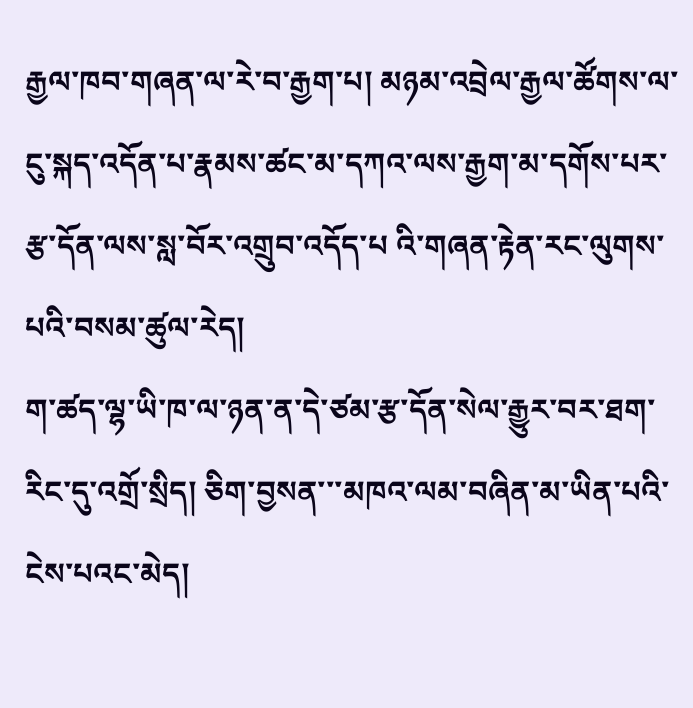རྒྱལ་ཁབ་གཞན་ལ་རེ་བ་རྒྱག་པ། མཉམ་འབྲེལ་རྒྱལ་ཚོགས་ལ་ངུ་སྐད་འདོན་པ་རྣམས་ཚང་མ་དཀའ་ལས་རྒྱག་མ་དགོས་པར་རྩ་དོན་ལས་སླ་བོར་འགྲུབ་འདོད་པ འི་གཞན་རྟེན་རང་ལུགས་པའི་བསམ་ཚུལ་རེད།
ག་ཚད་ལྷ་ཡི་ཁ་ལ་ཉན་ན་དེ་ཙམ་རྩ་དོན་སེལ་རྒྱུར་བར་ཐག་རིང་དུ་འགྲོ་སྲིད། ཅིག་བྱསན་་་མཁའ་ལམ་བཞིན་མ་ཡིན་པའི་ངེས་པའང་མེད།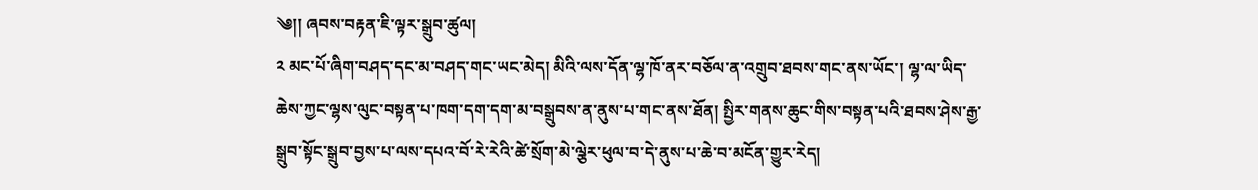༄།། ཞབས་བརྟན་ཇི་ལྟར་སྒྲུབ་ཚུལ།
༢ མང་པོ་ཞིག་བཤད་དང་མ་བཤད་གང་ཡང་མེད། མིའི་ལས་དོན་ལྷ་ཁོ་ནར་བཅོལ་ན་འགྲུབ་ཐབས་གང་ནས་ཡོང་། ལྷ་ལ་ཡིད་ཆེས་ཀྱང་ལྷས་ལུང་བསྟན་པ་ཁག་དག་དག་མ་བསྒྲུབས་ན་ནུས་པ་གང་ནས་ཐོན། སྤྱིར་གནས་ཆུང་གིས་བསྟན་པའི་ཐབས་ཤེས་རྒྱ་སྒྲུབ་སྟོང་སྒྲུབ་བྱས་པ་ལས་དཔའ་བོ་རེ་རེའི་ཚེ་སྲོག་མེ་ལྕེར་ཕུལ་བ་དེ་ནུས་པ་ཆེ་བ་མངོན་གྱུར་རེད།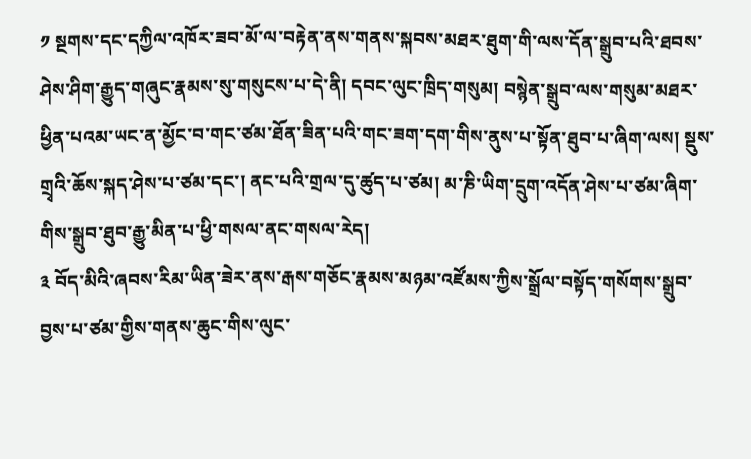༡ སྔགས་དང་དཀྱིལ་འཁོར་ཟབ་མོ་ལ་བརྟེན་ནས་གནས་སྐབས་མཐར་ཐུག་གི་ལས་དོན་སྒྲུབ་པའི་ཐབས་ཤེས་ཤིག་རྒྱུད་གཞུང་རྣམས་སུ་གསུངས་པ་དེ་ནི། དབང་ལུང་ཁྲིད་གསུམ། བསྙེན་སྒྲུབ་ལས་གསུམ་མཐར་ཕྱིན་པའམ་ཡང་ན་མྱོང་བ་གང་ཙམ་ཐོན་ཟིན་པའི་གང་ཟག་དག་གིས་ནུས་པ་སྟོན་ཐུབ་པ་ཞིག་ལས། སྡུས་གྲྭའི་ཆོས་སྐད་ཤེས་པ་ཙམ་དང་། ནང་པའི་གྲལ་དུ་ཚུད་པ་ཙམ། མ་ཎི་ཡིག་དྲུག་འདོན་ཤེས་པ་ཙམ་ཞིག་གིས་སྒྲུབ་ཐུབ་རྒྱུ་མིན་པ་ཕྱི་གསལ་ནང་གསལ་རེད།
༣ བོད་མིའི་ཞབས་རིམ་ཡིན་ཟེར་ནས་རྒས་གཅོང་རྣམས་མཉམ་འཛོམས་ཀྱིས་སྒྲོལ་བསྟོད་གསོགས་སྒྲུབ་བྱས་པ་ཙམ་གྱིས་གནས་ཆུང་གིས་ལུང་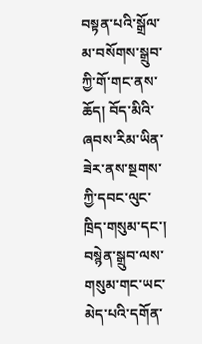བསྟན་པའི་སྒྲོལ་མ་བསོགས་སྒྲུབ་ཀྱི་གོ་གང་ནས་ཆོད། བོད་མིའི་ཞབས་རིམ་ཡིན་ཟེར་ནས་སྔགས་ཀྱི་དབང་ལུང་ཁྲིད་གསུམ་དང་། བསྙེན་སྒྲུབ་ལས་གསུམ་གང་ཡང་མེད་པའི་དགོན་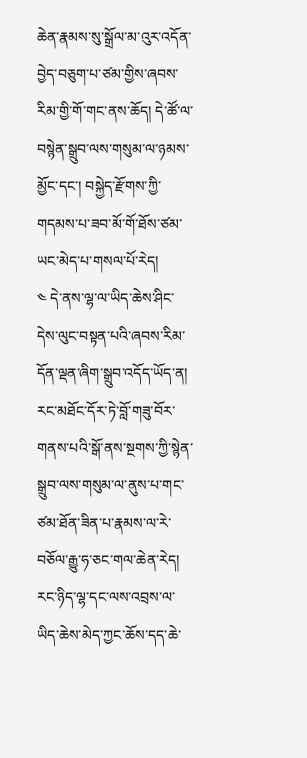ཆེན་རྣམས་སུ་སྒྲོལ་མ་འུར་འདོན་བྱེད་བཅུག་པ་ཙམ་གྱིས་ཞབས་རིམ་གྱི་གོ་གང་ནས་ཆོད། དེ་ཚོ་ལ་བསྙེན་སྒྲུབ་ལས་གསུམ་ལ་ཉམས་མྱོང་དང་། བསྐྱེད་རྫོགས་ཀྱི་གདམས་པ་ཟབ་མོ་གོ་ཐོས་ཙམ་ཡང་མེད་པ་གསལ་པོ་རེད།
༤ དེ་ནས་ལྷ་ལ་ཡིད་ཆེས་ཤིང་དེས་ལུང་བསྟན་པའི་ཞབས་རིམ་དོན་ལྡན་ཞིག་སྒྲུབ་འདོད་ཡོད་ན། རང་མཐོང་དོར་ཏེ་བློ་གཟུ་བོར་གནས་པའི་སྒོ་ནས་སྔགས་ཀྱི་སྙེན་སྒྲུབ་ལས་གསུམ་ལ་ནུས་པ་གང་ཙམ་ཐོན་ཟིན་པ་རྣམས་ལ་རེ་བཅོལ་རྒྱུ་ཧ་ཅང་གལ་ཆེན་རེད། རང་ཉིད་ལྷ་དང་ལས་འབྲས་ལ་ཡིད་ཆེས་མེད་ཀྱང་ཆོས་དད་ཆེ་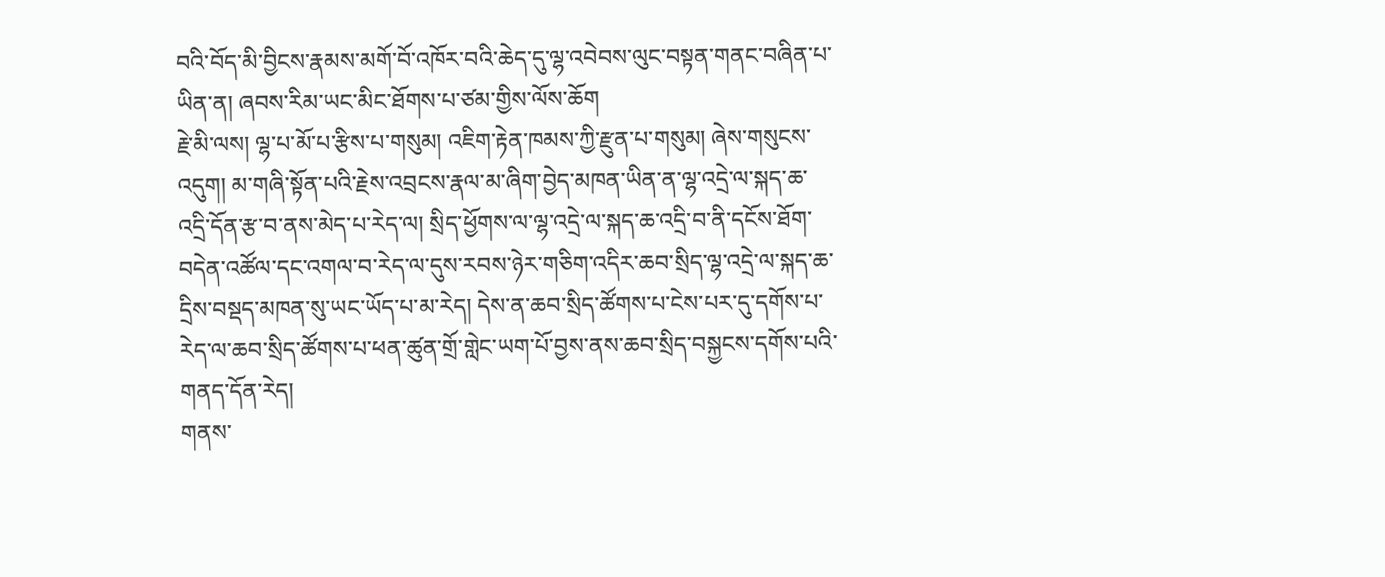བའི་བོད་མི་བྱིངས་རྣམས་མགོ་བོ་འཁོར་བའི་ཆེད་དུ་ལྷ་འབེབས་ལུང་བསྟན་གནང་བཞིན་པ་ཡིན་ན། ཞབས་རིམ་ཡང་མིང་ཐོགས་པ་ཙམ་གྱིས་ལོས་ཆོག
རྗེ་མི་ལས། ལྷ་པ་མོ་པ་རྩིས་པ་གསུམ། འཇིག་རྟེན་ཁམས་ཀྱི་རྫུན་པ་གསུམ། ཞེས་གསུངས་འདུག། མ་གཞི་སྟོན་པའི་རྗེས་འབྲངས་རྣལ་མ་ཞིག་བྱེད་མཁན་ཡིན་ན་ལྷ་འདྲེ་ལ་སྐད་ཆ་འདྲི་དོན་རྩ་བ་ནས་མེད་པ་རེད་ལ། སྲིད་ཕྱོགས་ལ་ལྷ་འདྲེ་ལ་སྐད་ཆ་འདྲི་བ་ནི་དངོས་ཐོག་བདེན་འཚོལ་དང་འགལ་བ་རེད་ལ་དུས་རབས་ཉེར་གཅིག་འདིར་ཆབ་སྲིད་ལྷ་འདྲེ་ལ་སྐད་ཆ་དྲིས་བསྡད་མཁན་སུ་ཡང་ཡོད་པ་མ་རེད། དེས་ན་ཆབ་སྲིད་ཚོགས་པ་ངེས་པར་དུ་དགོས་པ་རེད་ལ་ཆབ་སྲིད་ཚོགས་པ་ཕན་ཚུན་གྲོ་གླེང་ཡག་པོ་བྱས་ནས་ཆབ་སྲིད་བསྐྱངས་དགོས་པའི་གནད་དོན་རེད།
གནས་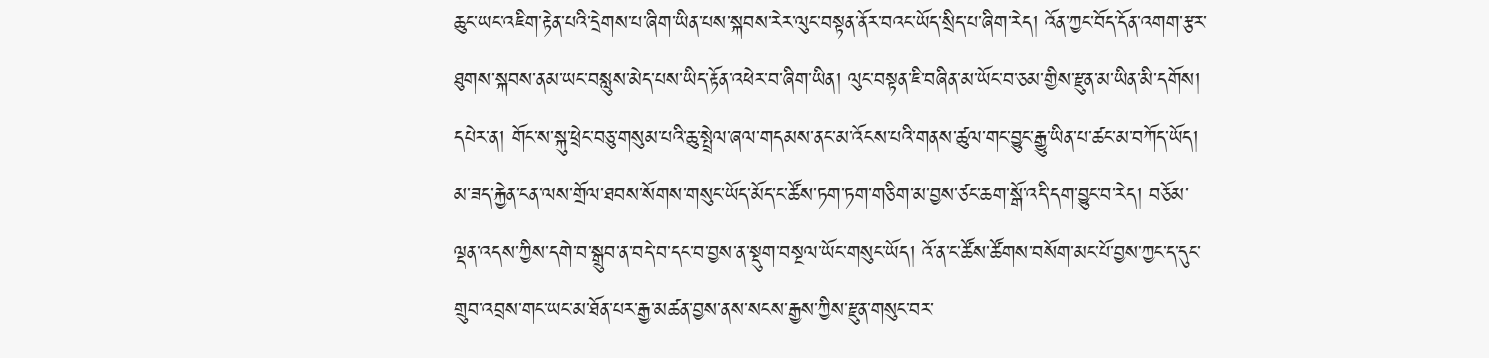ཆུང་ཡང་འཇིག་རྟེན་པའི་དྲེགས་པ་ཞིག་ཡིན་པས་སྐབས་རེར་ལུང་བསྟན་ནོར་བའང་ཡོད་སྲིད་པ་ཞིག་རེད། འོན་ཀྱང་བོད་དོན་འགག་རྩར་ཐུགས་སྐབས་ནམ་ཡང་བསླུས་མེད་པས་ཡིད་རྟོན་འཕེར་བ་ཞིག་ཡིན། ལུང་བསྟན་ཇི་བཞིན་མ་ཡོང་བ་ཅམ་གྱིས་རྫུན་མ་ཡིན་མི་དགོས། དཔེར་ན། གོང་ས་སྐུ་ཕྲེང་བཅུ་གསུམ་པའི་ཆུ་སྤྲེལ་ཞལ་གདམས་ནང་མ་འོངས་པའི་གནས་ཚུལ་གང་བྱུང་རྒྱུ་ཡིན་པ་ཚང་མ་བཀོད་ཡོད། མ་ཟད་རྐྱེན་ངན་ལས་གྲོལ་ཐབས་སོགས་གསུང་ཡོད་མོད་ང་ཚོས་ཏག་ཏག་གཅིག་མ་བྱས་ཙང་ཆག་སྒོ་འདི་དག་བྱུང་བ་རེད། བཅོམ་ལྡན་འདས་ཀྱིས་དགེ་བ་སྒྲུབ་ན་བདེ་བ་དང་བ་བྱས་ན་སྡུག་བསྔལ་ཡོང་གསུང་ཡོད། འོ་ན་ང་ཚོས་ཚོགས་བསོག་མང་པོ་བྱས་ཀྱང་ད་དུང་གྲུབ་འབྲས་གང་ཡང་མ་ཐོན་པར་རྒྱ་མཚན་བྱས་ནས་སངས་རྒྱས་ཀྱིས་རྫུན་གསུང་བར་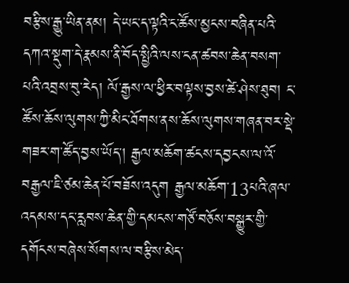བརྩིས་རྒྱུ་ཡིན་ནམ། དེ་ཡང་ད་ལྟའི་ང་ཚོས་མྱངས་བཞིན་པའི་དཀའ་སྡུག་དེ་རྣམས་ནི་བོད་སྤྱིའི་ལས་ངན་ཚབས་ཆེན་བསག་པའི་འབྲས་བུ་རེད། ལོ་རྒྱས་ལ་ཕྱིར་བལྟས་བྱས་ཚེ་ཤེས་ཐུབ། ང་ཚོས་ཆོས་ལུགས་ཀྱི་མིང་ཐོགས་ནས་ཆོས་ལུགས་གཞན་བར་སྡེ་གཟར་ག་ཚོད་བྱས་ཡོད་། རྒྱལ་མཆོག་ཚངས་དབྱངས་ལ་འོ་བརྒྱལ་ཇི་ཙམ་ཆེན་པོ་བཟོས་འདུག རྒྱལ་མཆོག་13པའི་ཞལ་འདམས་དང་རླབས་ཆེན་གྱི་དམངས་གཙོ་བཅོས་བསྒྱུར་གྱི་དགོངས་བཞེས་སོགས་ལ་བརྩིས་མེད་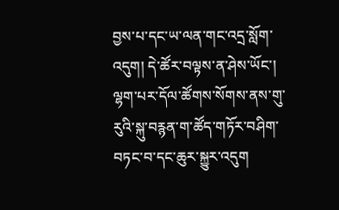བྱས་པ་དང་ཡ་ལན་གང་འདྲ་སློག་འདུག། དེ་ཚོར་བལྟས་ན་ཤེས་ཡོང་། ལྷག་པར་དོལ་ཚོགས་སོགས་ནས་གུ་རུའི་སྐུ་བརྙན་ག་ཚོད་གཏོར་བཤིག་བཏང་བ་དང་ཆུར་སྐྱུར་འདུག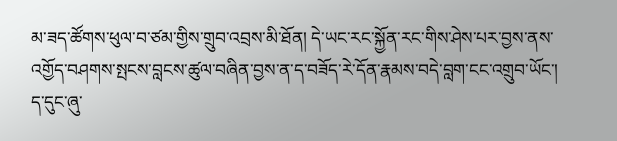མ་ཟད་ཚོགས་ཕུལ་བ་ཙམ་གྱིས་གྲུབ་འབྲས་མི་ཐོན། དེ་ཡང་རང་སྐྱོན་རང་གིས་ཤེས་པར་བྱས་ནས་འགྱོད་བཤགས་སྤངས་བླངས་ཚུལ་བཞིན་བྱས་ན་ད་བཟོད་རེ་དོན་རྣམས་བདེ་བླག་ངང་འགྲུབ་ཡོང་།
ད་དུང་ཞུ་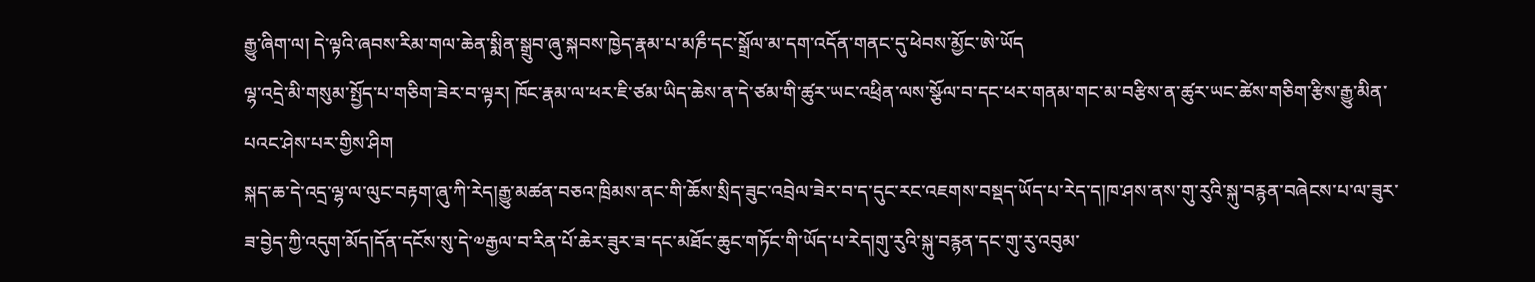རྒྱུ་ཞིག་ལ། དེ་ལྟའི་ཞབས་རིམ་གལ་ཆེན་སྨིན་སྒྲུབ་ཞུ་སྐབས་ཁྱེད་རྣམ་པ་མཎྀ་དང་སྒྲོལ་མ་དག་འདོན་གནང་དུ་ཕེབས་མྱོང་ཨེ་ཡོད
ལྷ་འདྲེ་མི་གསུམ་སྤྱོད་པ་གཅིག་ཟེར་བ་ལྟར། ཁོང་རྣམ་ལ་ཕར་ཇི་ཙམ་ཡིད་ཆེས་ན་དེ་ཙམ་གི་ཚུར་ཡང་འཕྲིན་ལས་སྩོལ་བ་དང་ཕར་གནམ་གང་མ་བརྩིས་ན་ཚུར་ཡང་ཚེས་གཅིག་རྩིས་རྒྱུ་མིན་པའང་ཤེས་པར་གྱིས་ཤིག
སྐད་ཆ་དེ་འདྲ་ལྷ་ལ་ལུང་བརྟག་ཞུ་ཀི་རེད།རྒྱུ་མཚན་བཅའ་ཁྲིམས་ནང་གི་ཆོས་སྲིད་ཟུང་འབྲེལ་ཟེར་བ་ད་དུང་རང་འཇགས་བསྡད་ཡོད་པ་རེད་ད།ཁ་ཤས་ནས་གུ་རུའི་སྐུ་བརྙན་བཞེངས་པ་ལ་ཟུར་ཟ་བྱེད་ཀྱི་འདུག་མོད།དོན་དངོས་སུ་དེ་༧རྒྱལ་བ་རིན་པོ་ཆེར་ཟུར་ཟ་དང་མཐོང་ཆུང་གཏོང་གི་ཡོད་པ་རེད།གུ་རུའི་སྐུ་བརྙན་དང་གུ་རུ་འབུམ་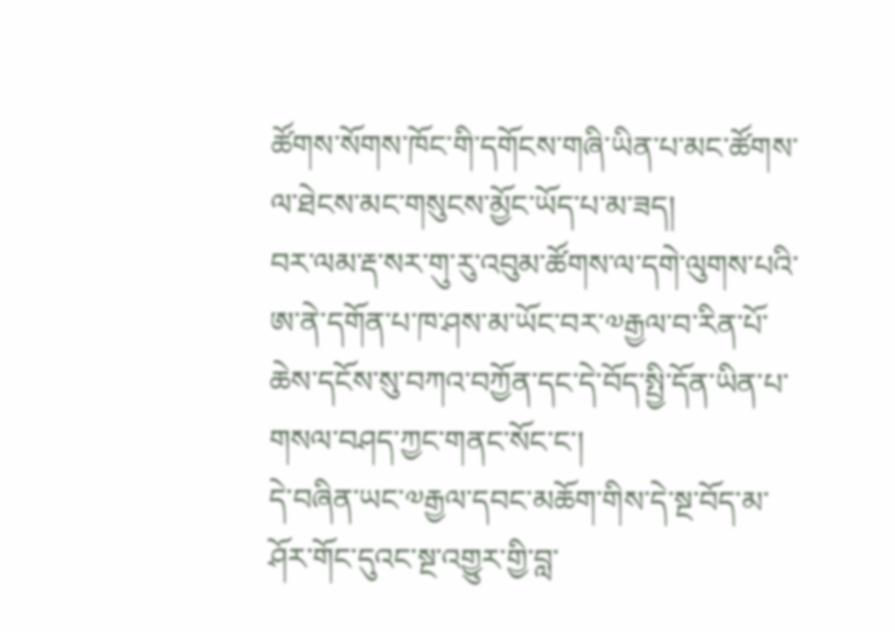ཚོགས་སོགས་ཁོང་གི་དགོངས་གཞི་ཡིན་པ་མང་ཚོགས་ལ་ཐེངས་མང་གསུངས་མྱོང་ཡོད་པ་མ་ཟད།
བར་ལམ་རྡ་སར་གུ་རུ་འབུམ་ཚོགས་ལ་དགེ་ལུགས་པའི་ཨ་ནེ་དགོན་པ་ཁ་ཤས་མ་ཡོང་བར་༧རྒྱལ་བ་རིན་པོ་ཆེས་དངོས་སུ་བཀའ་བཀྱོན་དང་དེ་བོད་སྤྱི་དོན་ཡིན་པ་གསལ་བཤད་ཀྱང་གནང་སོང་ང་།
དེ་བཞིན་ཡང་༧རྒྱལ་དབང་མཆོག་གིས་དེ་སྔ་བོད་མ་ཤོར་གོང་དུའང་སྔ་འགྱུར་གྱི་བླ་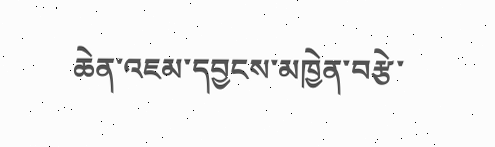ཆེན་འཇམ་དབྱངས་མཁྱེན་བརྩེ་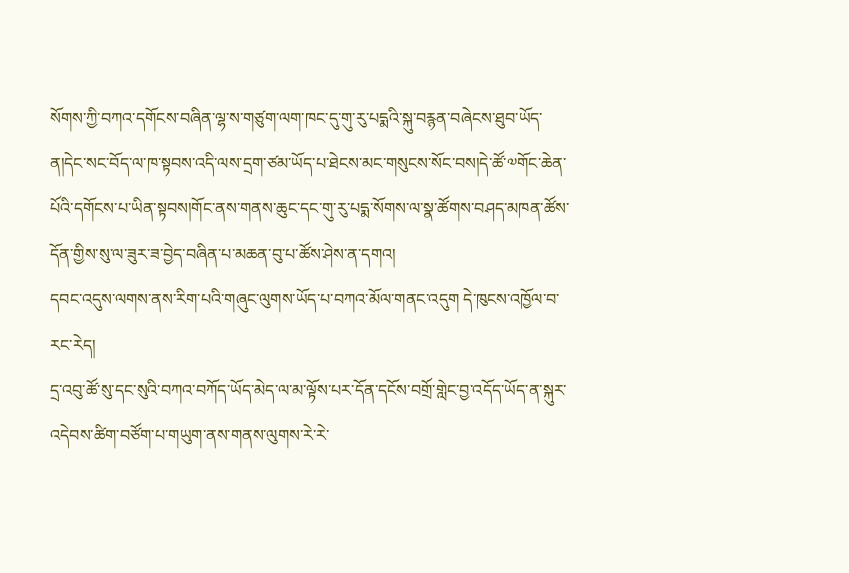སོགས་ཀྱི་བཀའ་དགོངས་བཞིན་ལྷ་ས་གཙུག་ལག་ཁང་དུ་གུ་རུ་པདྨའི་སྐུ་བརྙན་བཞེངས་ཐུབ་ཡོད་ན།དེང་སང་བོད་ལ་ཁ་སྟབས་འདི་ལས་དྲག་ཙམ་ཡོད་པ་ཐེངས་མང་གསུངས་སོང་བས།དེ་ཚོ་༧གོང་ཆེན་པོའི་དགོངས་པ་ཡིན་སྟབས།གོང་ནས་གནས་ཆུང་དང་གུ་རུ་པདྨ་སོགས་ལ་སྣ་ཚོགས་བཤད་མཁན་ཚོས་དོན་གྱིས་སུ་ལ་ཟུར་ཟ་བྱེད་བཞིན་པ་མཆན་བུ་པ་ཚོས་ཤེས་ན་དགའ།
དབང་འདུས་ལགས་ནས་རིག་པའི་གཞུང་ལུགས་ཡོད་པ་བཀའ་མོལ་གནང་འདུག དེ་ཁུངས་འཁྱོལ་བ་རང་རེད།
དྲ་འབུ་ཚོ་སུ་དང་སུའི་བཀའ་བཀོད་ཡོད་མེད་ལ་མ་ལྟོས་པར་དོན་དངོས་བགྲོ་གླེང་བྱ་འདོད་ཡོད་ན་སྐུར་འདེབས་ཚིག་བཙོག་པ་གཡུག་ནས་གནས་ལུགས་རེ་རེ་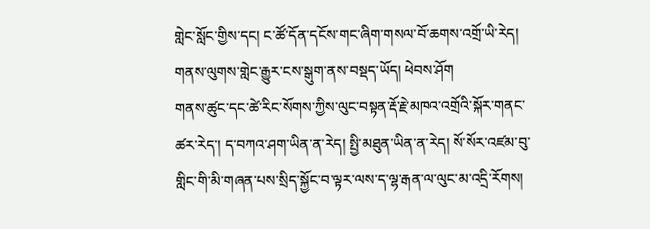གླེང་སློང་གྱིས་དང། ང་ཚོ་དོན་དངོས་གང་ཞིག་གསལ་བོ་ཆགས་འགྲོ་ཡི་རེད། གནས་ལུགས་གླེང་རྒྱུར་ངས་སྒུག་ནས་བསྡད་ཡོད། ཕེབས་ཤོག
གནས་ཚུང་དང་ཚེ་རིང་སོགས་ཀྱིས་ལུང་བསྟན་རྡོ་རྗེ་མཁའ་འགྲོའི་སྐོར་གནང་ཚར་རེད་། ད་བཀའ་ཤག་ཡིན་ན་རེད། སྤྱི་མཐུན་ཡིན་ན་རེད། སོ་སོར་འཛམ་བུ་གླིང་གི་མི་གཞན་པས་སྲིད་སྐྱོང་བ་ལྟར་ལས་ད་ལྷ་རྒན་ལ་ལུང་མ་འདྲི་རོགས།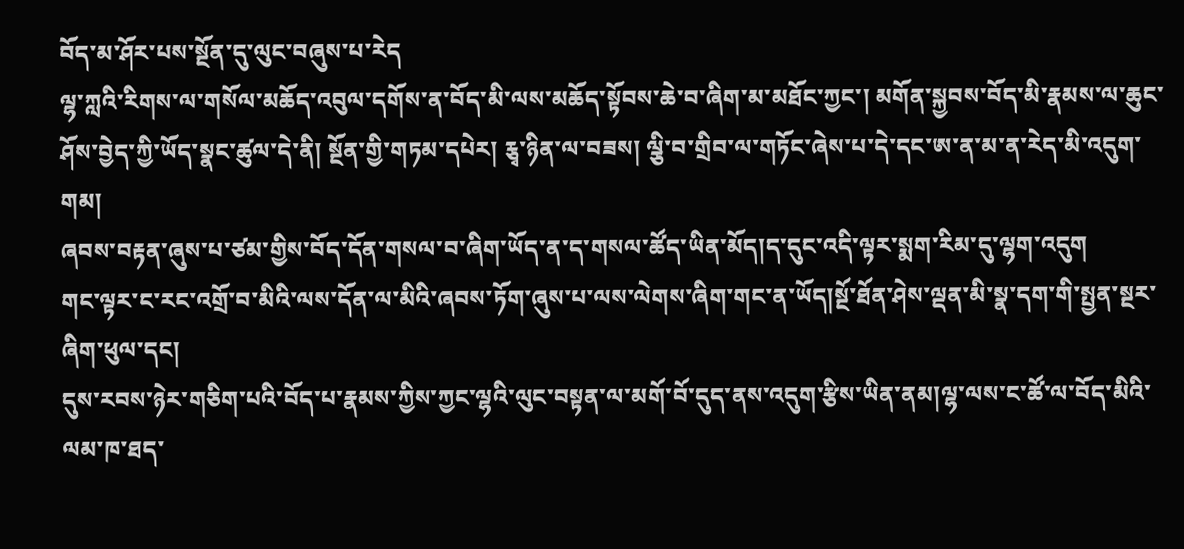བོད་མ་ཤོར་པས་སྔོན་དུ་ལུང་བཞུས་པ་རེད
ལྷ་ཀླའི་རིགས་ལ་གསོལ་མཆོད་འབུལ་དགོས་ན་བོད་མི་ལས་མཆོད་སྟོབས་ཆེ་བ་ཞིག་མ་མཐོང་ཀྱང་། མགོན་སྐྱབས་བོད་མི་རྣམས་ལ་ཆུང་ཤོས་བྱེད་ཀྱི་ཡོད་སྣང་ཚུལ་དེ་ནི། སྔོན་གྱི་གཏམ་དཔེར། རྕྭ་ཉིན་ལ་བཟས། ལྕི་བ་གྲིབ་ལ་གཏོང་ཞེས་པ་དེ་དང་ཨ་ན་མ་ན་རེད་མི་འདུག་གམ།
ཞབས་བརྟན་ཞུས་པ་ཙམ་གྱིས་བོད་དོན་གསལ་བ་ཞིག་ཡོད་ན་ད་གསལ་ཚོད་ཡིན་མོད།ད་དུང་འདི་ལྟར་སྨག་རིམ་དུ་ལྷག་འདུག
གང་ལྟར་ང་རང་འགྲོ་བ་མིའི་ལས་དོན་ལ་མིའི་ཞབས་ཏོག་ཞུས་པ་ལས་ལེགས་ཞིག་གང་ན་ཡོད།སྔོ་ཐོན་ཤེས་ལྡན་མི་སྣ་དག་གི་སྤྱན་སྔར་ཞིག་ཕུལ་དང།
དུས་རབས་ཉེར་གཅིག་པའི་བོད་པ་རྣམས་ཀྱིས་ཀྱང་ལྷའི་ལུང་བསྟན་ལ་མགོ་བོ་དུད་ནས་འདུག་རྩིས་ཡིན་ནམ།ལྷ་ལས་ང་ཚོ་ལ་བོད་མིའི་ལམ་ཁ་ཐད་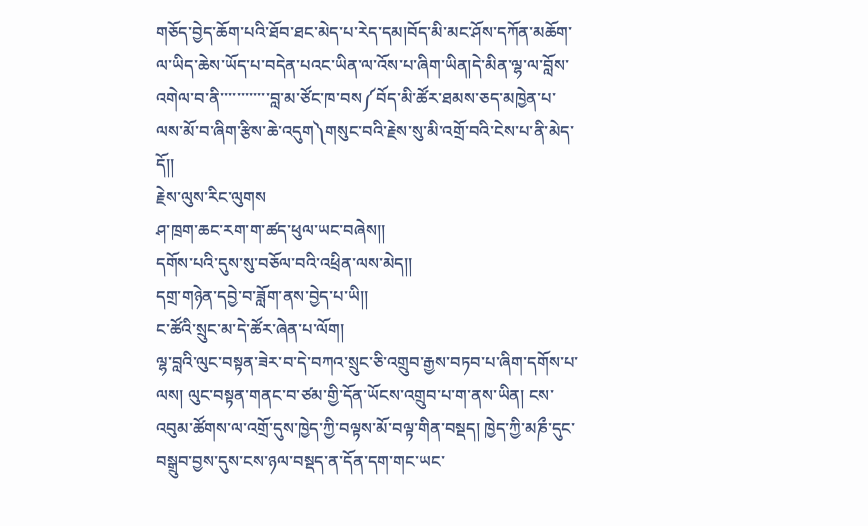གཅོད་བྱེད་ཆོག་པའི་ཐོབ་ཐང་མེད་པ་རེད་དམ།བོད་མི་མང་ཤོས་དཀོན་མཆོག་ལ་ཡིད་ཆེས་ཡོད་པ་བདེན་པའང་ཡིན་ལ་འོས་པ་ཞིག་ཡིན།དེ་མིན་ལྷ་ལ་བློས་འགེལ་བ་ནི་་་་་་་་་་་་བླ་མ་ཙོང་ཁ་བས༼བོད་མི་ཚོར་ཐམས་ཅད་མཁྱེན་པ་ལས་མོ་བ་ཞིག་རྩིས་ཆེ་འདུག༽གསུང་བའི་རྗེས་སུ་མི་འགྲོ་བའི་ངེས་པ་ནི་མེད་དོ།།
རྗེས་ལུས་རིང་ལུགས
ཤ་ཁྲག་ཆང་རག་ག་ཚད་ཕུལ་ཡང་བཞེས།།
དགོས་པའི་དུས་སུ་བཅོལ་བའི་འཕྲིན་ལས་མེད།།
དགྲ་གཉེན་དབྱེ་བ་ཟློག་ནས་བྱེད་པ་ཡི།།
ང་ཚོའི་སྲུང་མ་དེ་ཚོར་ཞེན་པ་ལོག།
ལྷ་བླའི་ལུང་བསྟན་ཟེར་བ་དེ་བཀའ་སྲུང་ཅི་འགྲུབ་རྒྱས་བཏབ་པ་ཞིག་དགོས་པ་ལས། ལུང་བསྟན་གནང་བ་ཙམ་གྱི་དོན་ཡོངས་འགྲུབ་པ་ག་ནས་ཡིན། ངས་འབུམ་ཚོགས་ལ་འགྲོ་དུས་ཁྱེད་ཀྱི་བལྟས་མོ་བལྟ་གིན་བསྡད། ཁྱེད་ཀྱི་མཎྀ་དུང་བསྒྲུབ་བྱས་དུས་ངས་ཉལ་བསྡད་ན་དོན་དག་གང་ཡང་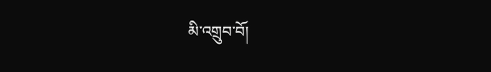མི་འགྲུབ་བོ།